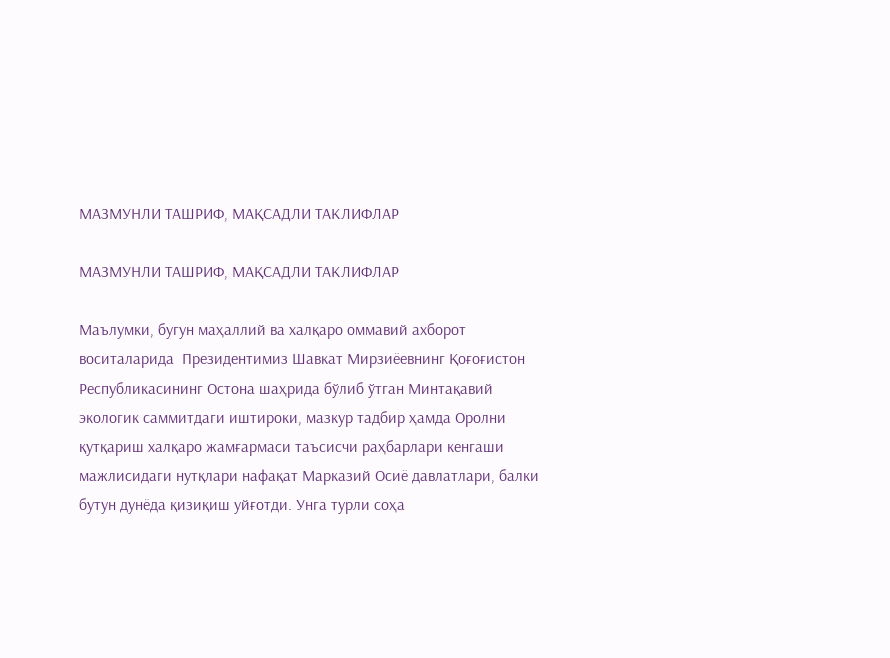МАЗМУНЛИ ТАШРИФ, МАҚСАДЛИ ТАКЛИФЛАР

МАЗМУНЛИ ТАШРИФ, МАҚСАДЛИ ТАКЛИФЛАР

Маълумки, бугун маҳаллий ва халқаро оммавий ахборот воситаларида  Президентимиз Шавкат Мирзиёевнинг Қоғоғистон Республикасининг Остона шаҳрида бўлиб ўтган Минтақавий экологик саммитдаги иштироки, мазкур тадбир ҳамда Оролни қутқариш халқаро жамғармаси таъсисчи раҳбарлари кенгаши мажлисидаги нутқлари нафақат Марказий Осиё давлатлари, балки бутун дунёда қизиқиш уйғотди. Унга турли соҳа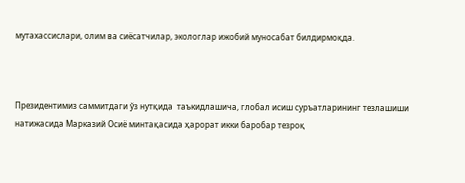мутахассислари, олим ва сиёсатчилар, экологлар ижобий муносабат билдирмоқда.



Президентимиз саммитдаги ўз нутқида  таъкидлашича, глобал исиш суръатларининг тезлашиши натижасида Марказий Осиё минтақасида ҳарорат икки баробар тезроқ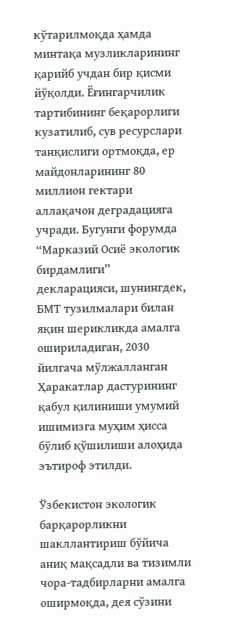кўтарилмоқда ҳамда минтақа музликларининг қарийб учдан бир қисми йўқолди. Ёғингарчилик тартибининг беқарорлиги кузатилиб, сув ресурслари танқислиги ортмоқда, ер майдонларининг 80 миллион гектари аллақачон деградацияга учради. Бугунги форумда “Марказий Осиё экологик бирдамлиги” декларацияси, шунингдек, БМТ тузилмалари билан яқин шерикликда амалга ошириладиган, 2030 йилгача мўлжалланган Ҳаракатлар дастурининг қабул қилиниши умумий ишимизга муҳим ҳисса бўлиб қўшилиши алоҳида эътироф этилди.

Ўзбекистон экологик барқарорликни шакллантириш бўйича аниқ мақсадли ва тизимли чора-тадбирларни амалга оширмоқда, дея сўзини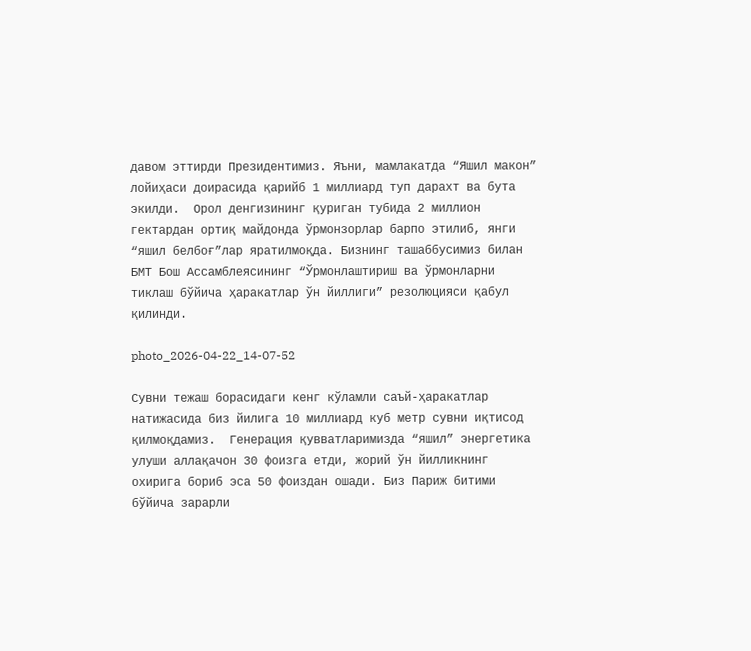давом эттирди Президентимиз. Яъни, мамлакатда “Яшил макон” лойиҳаси доирасида қарийб 1 миллиард туп дарахт ва бута экилди.  Орол денгизининг қуриган тубида 2 миллион гектардан ортиқ майдонда ўрмонзорлар барпо этилиб, янги “яшил белбоғ”лар яратилмоқда. Бизнинг ташаббусимиз билан БМТ Бош Ассамблеясининг “Ўрмонлаштириш ва ўрмонларни тиклаш бўйича ҳаракатлар ўн йиллиги” резолюцияси қабул қилинди.

photo_2026-04-22_14-07-52

Сувни тежаш борасидаги кенг кўламли саъй-ҳаракатлар натижасида биз йилига 10 миллиард куб метр сувни иқтисод қилмоқдамиз.  Генерация қувватларимизда “яшил” энергетика улуши аллақачон 30 фоизга етди, жорий ўн йилликнинг охирига бориб эса 50 фоиздан ошади. Биз Париж битими бўйича зарарли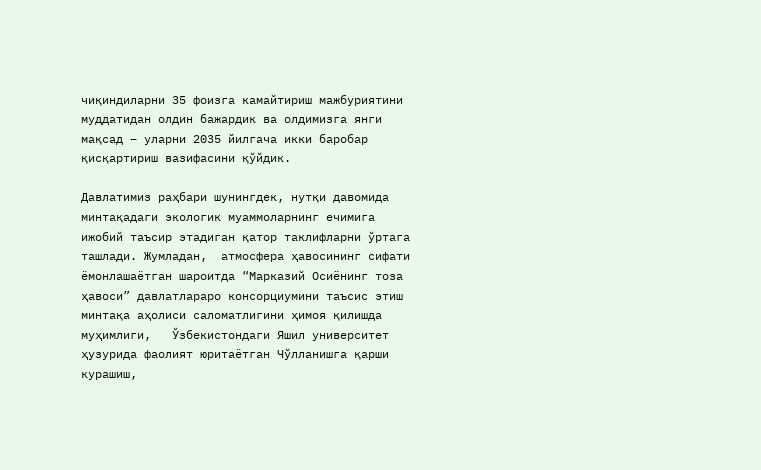чиқиндиларни 35 фоизга камайтириш мажбуриятини муддатидан олдин бажардик ва олдимизга янги мақсад – уларни 2035 йилгача икки баробар қисқартириш вазифасини қўйдик.

Давлатимиз раҳбари шунингдек, нутқи давомида минтақадаги экологик муаммоларнинг ечимига ижобий таъсир этадиган қатор таклифларни ўртага ташлади. Жумладан,  атмосфера ҳавосининг сифати ёмонлашаётган шароитда “Марказий Осиёнинг тоза ҳавоси” давлатлараро консорциумини таъсис этиш минтақа аҳолиси саломатлигини ҳимоя қилишда муҳимлиги,   Ўзбекистондаги Яшил университет ҳузурида фаолият юритаётган Чўлланишга қарши курашиш,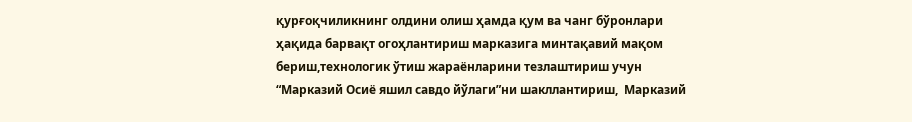қурғоқчиликнинг олдини олиш ҳамда қум ва чанг бўронлари ҳақида барвақт огоҳлантириш марказига минтақавий мақом бериш,технологик ўтиш жараёнларини тезлаштириш учун “Марказий Осиё яшил савдо йўлаги”ни шакллантириш,  Марказий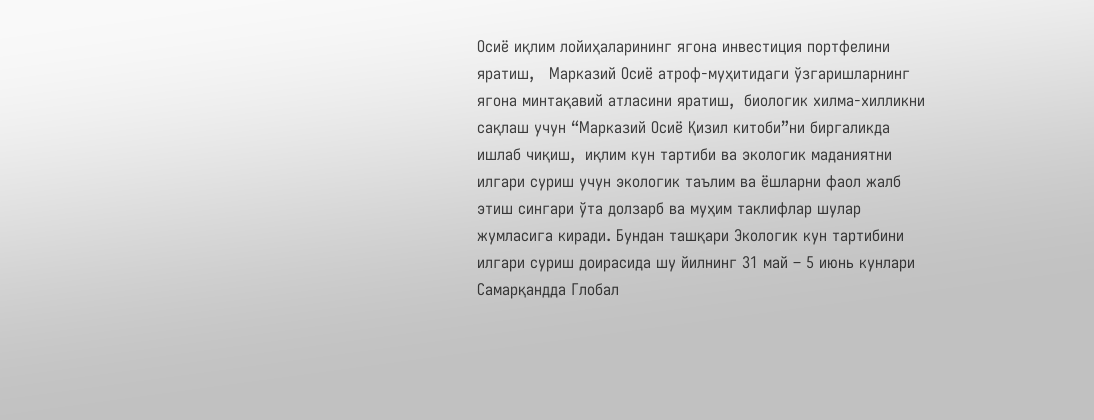Осиё иқлим лойиҳаларининг ягона инвестиция портфелини яратиш,   Марказий Осиё атроф-муҳитидаги ўзгаришларнинг ягона минтақавий атласини яратиш,  биологик хилма-хилликни сақлаш учун “Марказий Осиё Қизил китоби”ни биргаликда ишлаб чиқиш,  иқлим кун тартиби ва экологик маданиятни илгари суриш учун экологик таълим ва ёшларни фаол жалб этиш сингари ўта долзарб ва муҳим таклифлар шулар жумласига киради. Бундан ташқари Экологик кун тартибини илгари суриш доирасида шу йилнинг 31 май – 5 июнь кунлари Самарқандда Глобал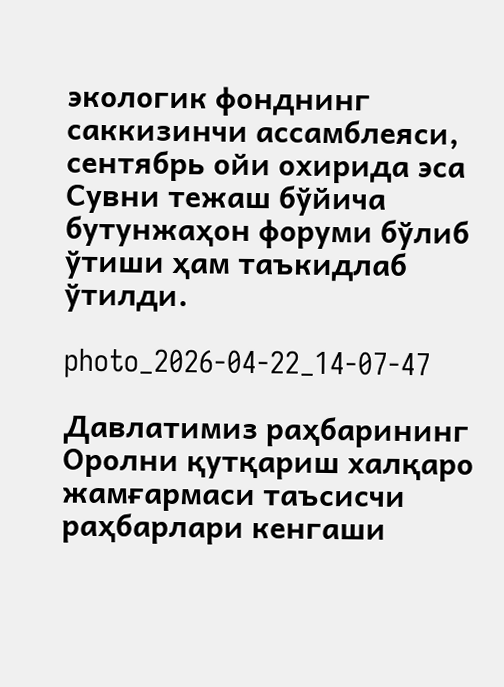экологик фонднинг саккизинчи ассамблеяси, сентябрь ойи охирида эса Сувни тежаш бўйича бутунжаҳон форуми бўлиб ўтиши ҳам таъкидлаб ўтилди.

photo_2026-04-22_14-07-47

Давлатимиз раҳбарининг Оролни қутқариш халқаро жамғармаси таъсисчи раҳбарлари кенгаши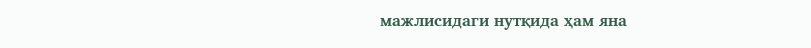мажлисидаги нутқида ҳам яна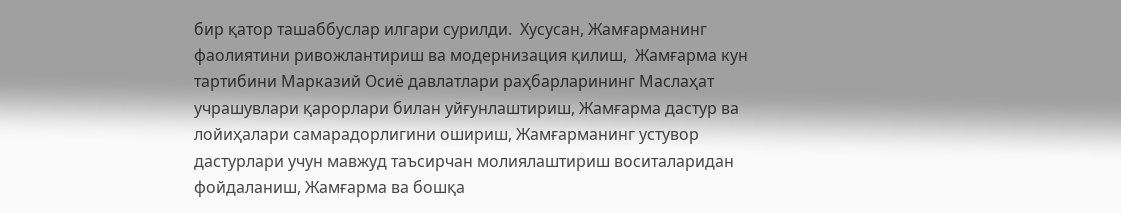бир қатор ташаббуслар илгари сурилди.  Хусусан, Жамғарманинг фаолиятини ривожлантириш ва модернизация қилиш,  Жамғарма кун тартибини Марказий Осиё давлатлари раҳбарларининг Маслаҳат учрашувлари қарорлари билан уйғунлаштириш, Жамғарма дастур ва лойиҳалари самарадорлигини ошириш, Жамғарманинг устувор дастурлари учун мавжуд таъсирчан молиялаштириш воситаларидан фойдаланиш, Жамғарма ва бошқа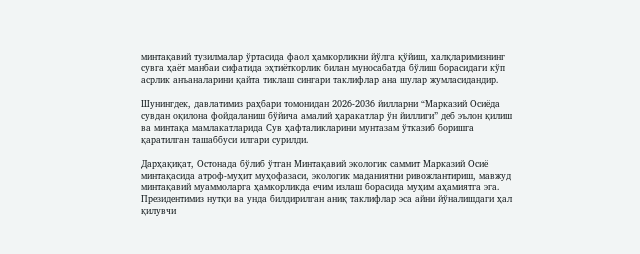минтақавий тузилмалар ўртасида фаол ҳамкорликни йўлга қўйиш, халқларимизнинг сувга ҳаёт манбаи сифатида эҳтиёткорлик билан муносабатда бўлиш борасидаги кўп асрлик анъаналарини қайта тиклаш сингари таклифлар ана шулар жумласидандир.

Шунингдек, давлатимиз раҳбари томонидан 2026-2036 йилларни “Марказий Осиёда сувдан оқилона фойдаланиш бўйича амалий ҳаракатлар ўн йиллиги” деб эълон қилиш ва минтақа мамлакатларида Сув ҳафталикларини мунтазам ўтказиб боришга қаратилган ташаббуси илгари сурилди.

Дарҳақиқат, Остонада бўлиб ўтган Минтақавий экологик саммит Марказий Осиё минтақасида атроф-муҳит муҳофазаси, экологик маданиятни ривожлантириш, мавжуд минтақавий муаммоларга ҳамкорликда ечим излаш борасида муҳим аҳамиятга эга. Президентимиз нутқи ва унда билдирилган аниқ таклифлар эса айни йўналишдаги ҳал  қилувчи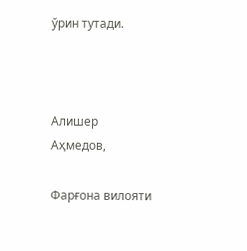ўрин тутади.



Алишер Аҳмедов,

Фарғона вилояти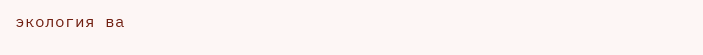экология ва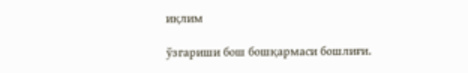иқлим

ўзгариши бош бошқармаси бошлиғи.